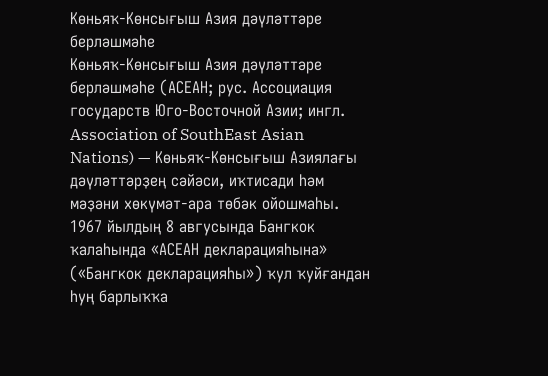Көньяҡ-Көнсығыш Азия дәүләттәре берләшмәһе
Көньяҡ-Көнсығыш Азия дәүләттәре берләшмәһе (АСЕАН; рус. Ассоциация государств Юго-Восточной Азии; ингл. Association of SouthEast Asian Nations) — Көньяҡ-Көнсығыш Азиялағы дәүләттәрҙең сәйәси, иҡтисади һәм мәҙәни хөкүмәт-ара төбәк ойошмаһы. 1967 йылдың 8 авгусында Бангкок ҡалаһында «АСЕАН декларацияһына» («Бангкок декларацияһы») ҡул ҡуйғандан һуң барлыҡҡа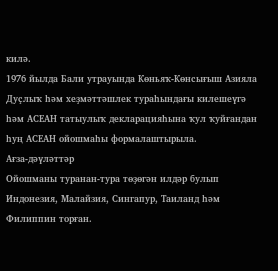килә.
1976 йылда Бали утрауында Көньяҡ-Көнсығыш Азияла Дуҫлыҡ һәм хеҙмәттәшлек тураһындағы килешеүгә һәм АСЕАН татыулыҡ декларацияһына ҡул ҡуйғандан һуң АСЕАН ойошмаһы формалаштырыла.
Ағза-дәүләттәр
Ойошманы туранан-тура төҙөгән илдәр булып Индонезия, Малайзия, Сингапур, Таиланд һәм Филиппин торған.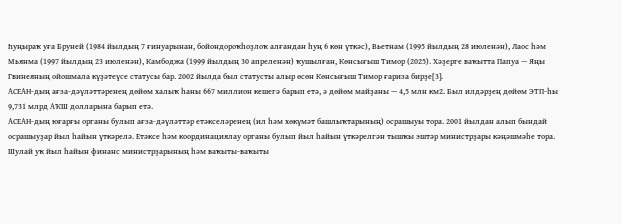Һуңыраҡ уға Бруней (1984 йылдың 7 ғинуарынан, бойондороҡһоҙлоҡ алғандан һуң 6 көн үткәс), Вьетнам (1995 йылдың 28 июленән), Лаос һәм Мьянма (1997 йылдың 23 июленән), Камбоджа (1999 йылдың 30 апреленән) ҡушылған, Көнсығыш Тимор (2025). Хәҙерге ваҡытта Папуа — Яңы Гвинеяның ойошмала күҙәтеүсе статусы бар. 2002 йылда был статусты алыр өсөн Көнсығыш Тимор ғариза бирҙе[3].
АСЕАН-дың ағза-дәүләттәренең дөйөм халыҡ һаны 667 миллион кешегә барып етә, ә дөйөм майҙаны — 4,5 млн км2. Был илдәрҙең дөйөм ЭТП-һы 9,731 млрд АҠШ долларына барып етә.
АСЕАН-дың юғарғы органы булып ағза-дәүләттәр етәкселәренең (ил һәм хөкүмәт башлыҡтарының) осрашыуы тора. 2001 йылдан алып бындай осрашыуҙар йыл һайын үткәрелә. Етәксе һәм координациялау органы булып йыл һайын үткәрелгән тышҡы эштәр министрҙары кәңәшмәһе тора. Шулай уҡ йыл һайын финанс министрҙарының һәм ваҡыты-ваҡыты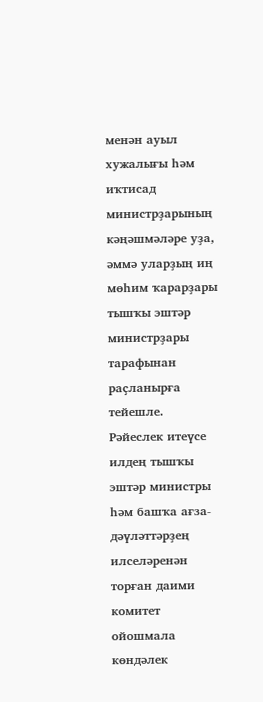менән ауыл хужалығы һәм иҡтисад министрҙарының кәңәшмәләре уҙа, әммә уларҙың иң мөһим ҡарарҙары тышҡы эштәр министрҙары тарафынан раҫланырға тейешле. Рәйеслек итеүсе илдең тышҡы эштәр министры һәм башҡа ағза-дәүләттәрҙең илселәренән торған даими комитет ойошмала көндәлек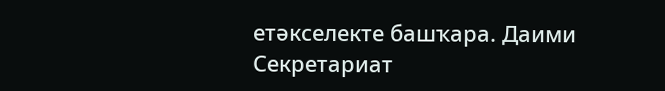етәкселекте башҡара. Даими Секретариат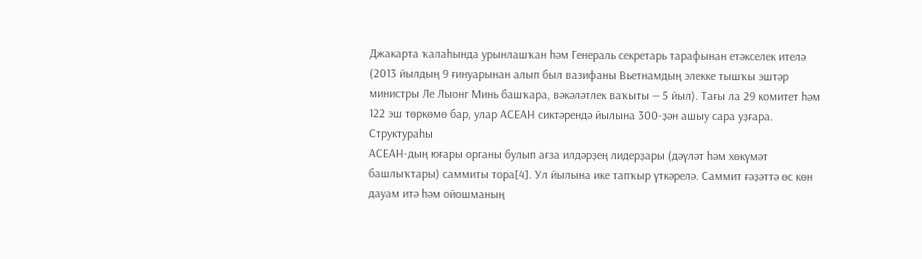Джакарта ҡалаһында урынлашҡан һәм Генераль секретарь тарафынан етәкселек ителә (2013 йылдың 9 ғинуарынан алып был вазифаны Вьетнамдың элекке тышҡы эштәр министры Ле Лыонг Минь башҡара, вәкәләтлек ваҡыты — 5 йыл). Тағы ла 29 комитет һәм 122 эш төркөмө бар, улар АСЕАН сиктәрендә йылына 300-ҙән ашыу сара уҙғара.
Структураһы
АСЕАН-дың юғары органы булып ағза илдәрҙең лидерҙары (дәүләт һәм хөкүмәт башлыҡтары) саммиты тора[4]. Ул йылына ике тапҡыр үткәрелә. Саммит ғәҙәттә өс көн дауам итә һәм ойошманың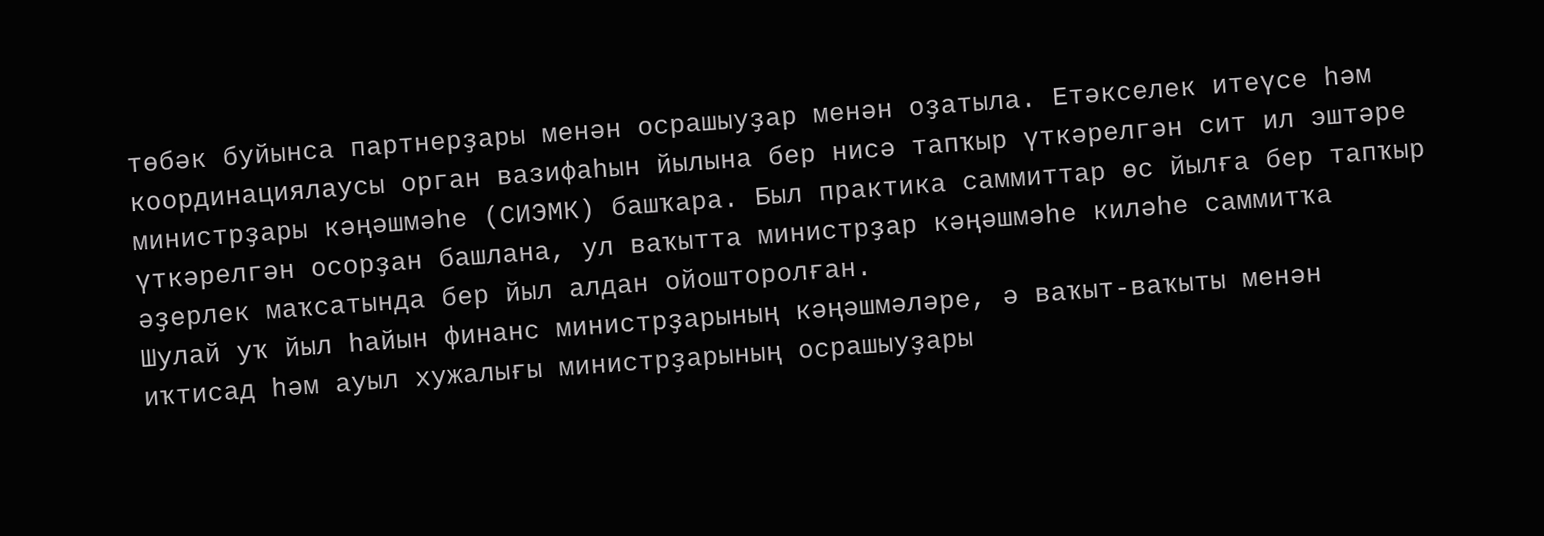төбәк буйынса партнерҙары менән осрашыуҙар менән оҙатыла. Етәкселек итеүсе һәм координациялаусы орган вазифаһын йылына бер нисә тапҡыр үткәрелгән сит ил эштәре министрҙары кәңәшмәһе (СИЭМК) башҡара. Был практика саммиттар өс йылға бер тапҡыр үткәрелгән осорҙан башлана, ул ваҡытта министрҙар кәңәшмәһе киләһе саммитҡа әҙерлек маҡсатында бер йыл алдан ойошторолған.
Шулай уҡ йыл һайын финанс министрҙарының кәңәшмәләре, ә ваҡыт-ваҡыты менән иҡтисад һәм ауыл хужалығы министрҙарының осрашыуҙары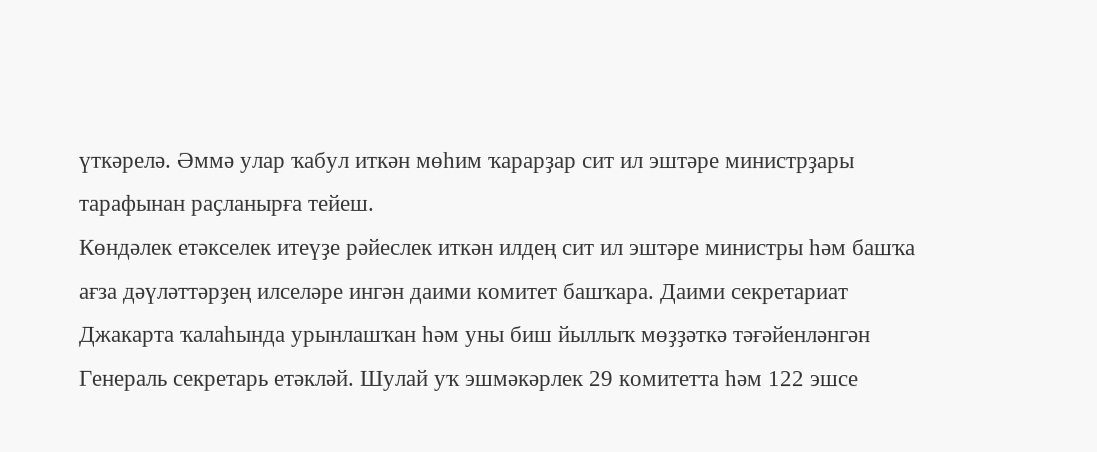үткәрелә. Әммә улар ҡабул иткән мөһим ҡарарҙар сит ил эштәре министрҙары тарафынан раҫланырға тейеш.
Көндәлек етәкселек итеүҙе рәйеслек иткән илдең сит ил эштәре министры һәм башҡа ағза дәүләттәрҙең илселәре ингән даими комитет башҡара. Даими секретариат Джакарта ҡалаһында урынлашҡан һәм уны биш йыллыҡ мөҙҙәткә тәғәйенләнгән Генераль секретарь етәкләй. Шулай уҡ эшмәкәрлек 29 комитетта һәм 122 эшсе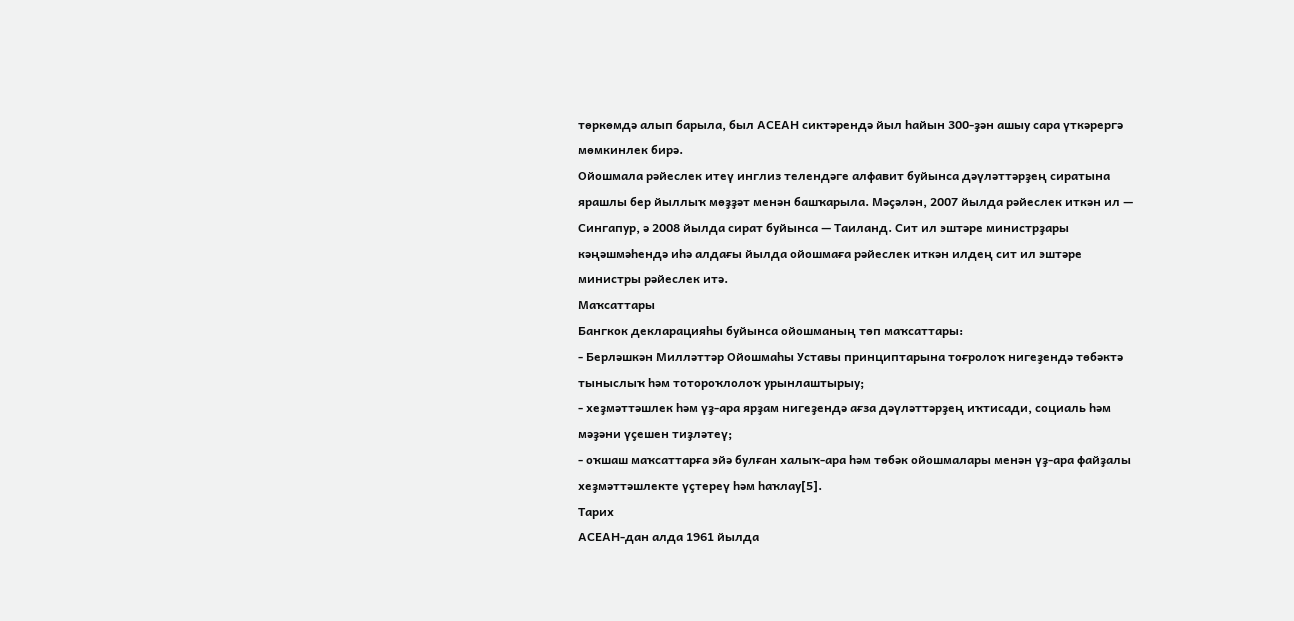төркөмдә алып барыла, был АСЕАН сиктәрендә йыл һайын 300-ҙән ашыу сара үткәрергә мөмкинлек бирә.
Ойошмала рәйеслек итеү инглиз телендәге алфавит буйынса дәүләттәрҙең сиратына ярашлы бер йыллыҡ мөҙҙәт менән башҡарыла. Мәҫәлән, 2007 йылда рәйеслек иткән ил — Сингапур, ә 2008 йылда сират буйынса — Таиланд. Сит ил эштәре министрҙары кәңәшмәһендә иһә алдағы йылда ойошмаға рәйеслек иткән илдең сит ил эштәре министры рәйеслек итә.
Маҡсаттары
Бангкок декларацияһы буйынса ойошманың төп маҡсаттары:
- Берләшкән Милләттәр Ойошмаһы Уставы принциптарына тоғролоҡ нигеҙендә төбәктә тыныслыҡ һәм тотороҡлолоҡ урынлаштырыу;
- хеҙмәттәшлек һәм үҙ-ара ярҙам нигеҙендә ағза дәүләттәрҙең иҡтисади, социаль һәм мәҙәни үҫешен тиҙләтеү;
- оҡшаш маҡсаттарға эйә булған халыҡ-ара һәм төбәк ойошмалары менән үҙ-ара файҙалы хеҙмәттәшлекте үҫтереү һәм һаҡлау[5].
Тарих
АСЕАН-дан алда 1961 йылда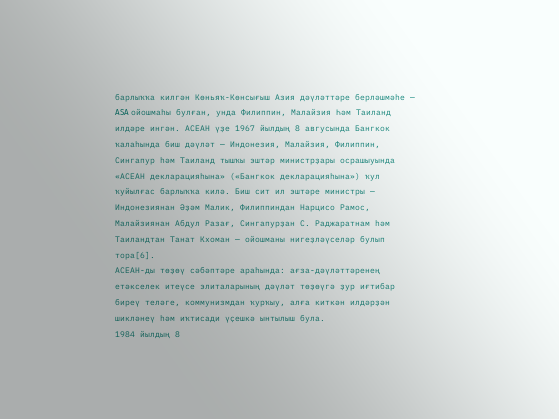барлыҡҡа килгән Көньяҡ-Көнсығыш Азия дәүләттәре берләшмәһе — ASA ойошмаһы булған, унда Филиппин, Малайзия Һәм Таиланд илдәре ингән. АСЕАН үҙе 1967 йылдың 8 авгусында Бангкок ҡалаһында биш дәүләт — Индонезия, Малайзия, Филиппин, Сингапур һәм Таиланд тышҡы эштәр министрҙары осрашыуында «АСЕАН декларацияһына» («Бангкок декларацияһына») ҡул ҡуйылғас барлыҡҡа килә. Биш сит ил эштәре министры — Индонезиянан Әҙәм Малик, Филиппиндан Нарцисо Рамос, Малайзиянан Абдул Разағ, Сингапурҙан С. Раджаратнам һәм Таиландтан Танат Кхоман — ойошманы нигеҙләүселәр булып тора[6].
АСЕАН-ды төҙөү сәбәптәре араһында: ағза-дәүләттәренең етәкселек итеүсе элиталарының дәүләт төҙөүгә ҙур иғтибар биреү теләге, коммунизмдан ҡурҡыу, алға киткән илдәрҙән шикләнеү һәм иҡтисади үҫешкә ынтылыш була.
1984 йылдың 8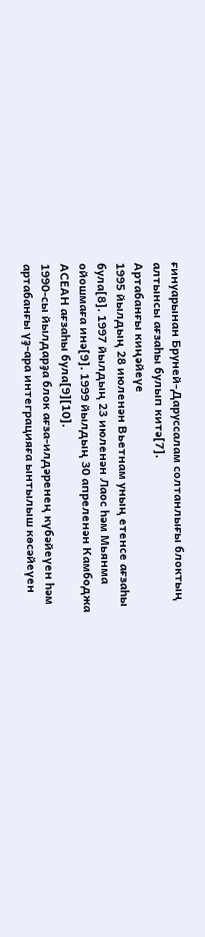ғинуарынан Бруней-Даруссалам солтанлығы блоктың алтынсы ағзаһы булып китә[7].
Артабанғы киңәйеүе
1995 йылдың 28 июленән Вьетнам уның етенсе ағзаһы була[8]. 1997 йылдың 23 июленән Лаос һәм Мьянма ойошмаға инә[9]. 1999 йылдың 30 апреленән Камбоджа АСЕАН ағзаһы була[9][10].
1990-сы йылдарҙа блок ағза-илдәренең күбәйеүен һәм артабанғы үҙ-ара интеграцияға ынтылыш көсәйеүен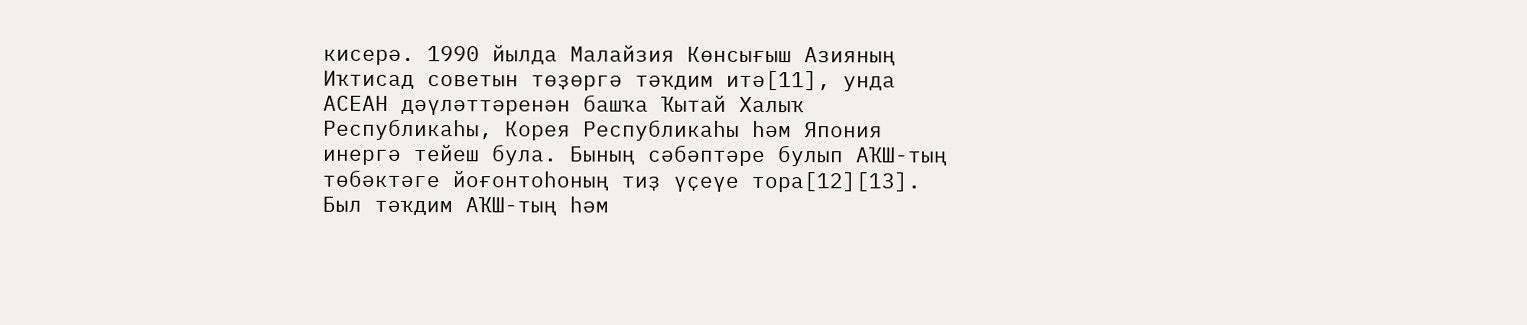кисерә. 1990 йылда Малайзия Көнсығыш Азияның Иҡтисад советын төҙөргә тәҡдим итә[11], унда АСЕАН дәүләттәренән башҡа Ҡытай Халыҡ Республикаһы, Корея Республикаһы һәм Япония инергә тейеш була. Бының сәбәптәре булып АҠШ-тың төбәктәге йоғонтоһоның тиҙ үҫеүе тора[12][13]. Был тәҡдим АҠШ-тың һәм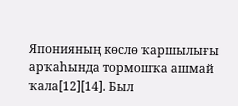Японияның көслө ҡаршылығы арҡаһында тормошҡа ашмай ҡала[12][14]. Был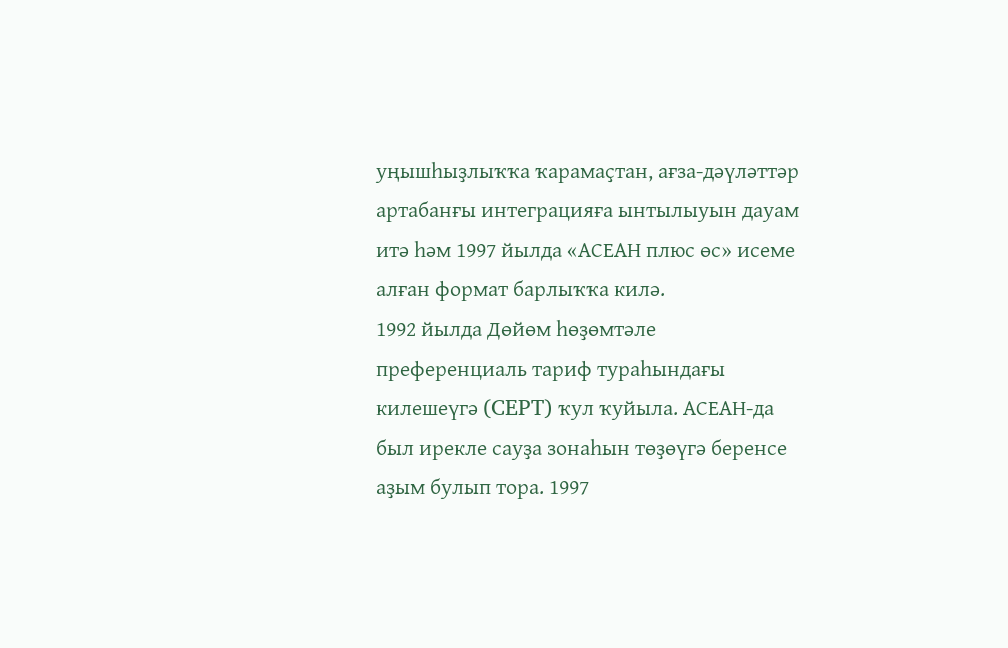уңышһыҙлыҡҡа ҡарамаҫтан, ағза-дәүләттәр артабанғы интеграцияға ынтылыуын дауам итә һәм 1997 йылда «АСЕАН плюс өс» исеме алған формат барлыҡҡа килә.
1992 йылда Дөйөм һөҙөмтәле преференциаль тариф тураһындағы килешеүгә (CEPT) ҡул ҡуйыла. АСЕАН-да был ирекле сауҙа зонаһын төҙөүгә беренсе аҙым булып тора. 1997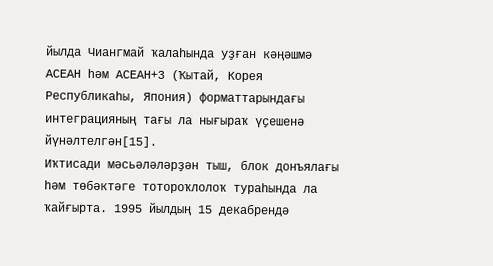йылда Чиангмай ҡалаһында уҙған кәңәшмә АСЕАН һәм АСЕАН+3 (Ҡытай, Корея Республикаһы, Япония) форматтарындағы интеграцияның тағы ла нығыраҡ үҫешенә йүнәлтелгән[15].
Иҡтисади мәсьәләләрҙән тыш, блок донъялағы һәм төбәктәге тотороҡлолоҡ тураһында ла ҡайғырта. 1995 йылдың 15 декабрендә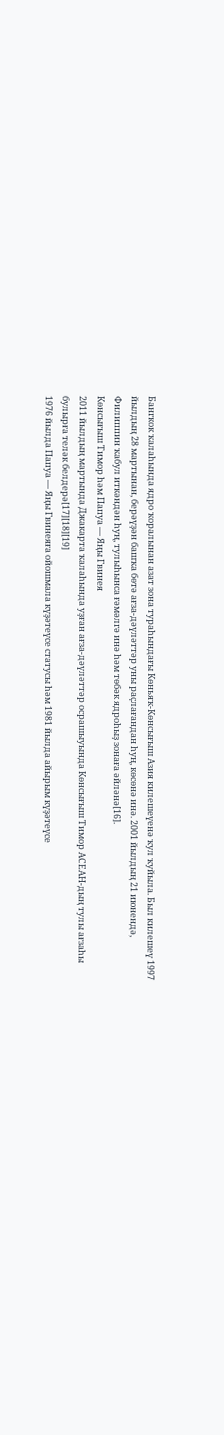Бангкок ҡалаһында ядро ҡоралынан азат зона тураһындағы Көньяҡ-Көнсығыш Азия килешеүенә ҡул ҡуйыла. Был килешеү 1997 йылдың 28 мартынан, берәүҙән башҡа бөтә ағза-дәүләттәр уны раҫлағандан һуң, көсөнә инә. 2001 йылдың 21 июнендә, Филиппин ҡабул иткәндән һуң, тулыһынса ғәмәлгә инә һәм төбәк ядроһыҙ зонаға әйләнә[16].
Көнсығыш Тимор һәм Папуа — Яңы Гвинея
2011 йылдың мартында Джакарта ҡалаһында уҙған ағза-дәүләттәр осрашыуында Көнсығыш Тимор АСЕАН-дың тулы ағзаһы булырға теләк белдерә[17][18][19]
1976 йылда Папуа — Яңы Гвинеяға ойошмала күҙәтеүсе статусы һәм 1981 йылда айырым күҙәтеүсе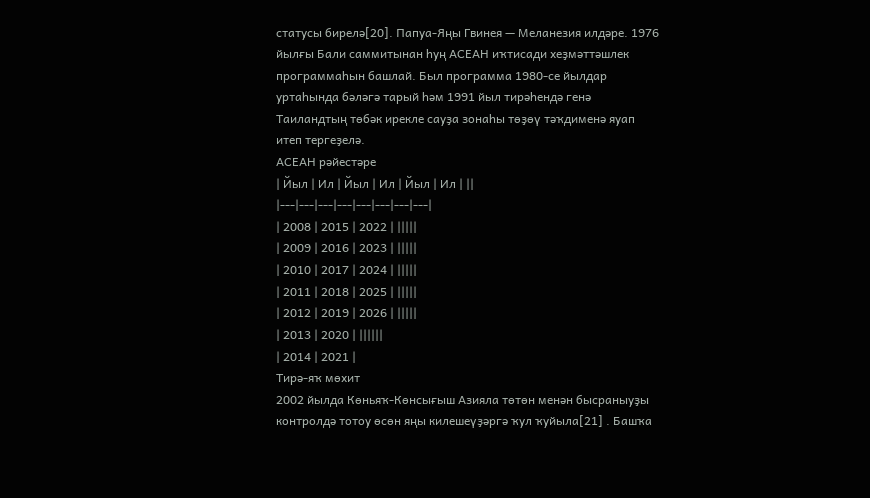статусы бирелә[20]. Папуа-Яңы Гвинея — Меланезия илдәре. 1976 йылғы Бали саммитынан һуң АСЕАН иҡтисади хеҙмәттәшлек программаһын башлай. Был программа 1980-се йылдар уртаһында бәләгә тарый һәм 1991 йыл тирәһендә генә Таиландтың төбәк ирекле сауҙа зонаһы төҙөү тәҡдименә яуап итеп тергеҙелә.
АСЕАН рәйестәре
| Йыл | Ил | Йыл | Ил | Йыл | Ил | ||
|---|---|---|---|---|---|---|---|
| 2008 | 2015 | 2022 | |||||
| 2009 | 2016 | 2023 | |||||
| 2010 | 2017 | 2024 | |||||
| 2011 | 2018 | 2025 | |||||
| 2012 | 2019 | 2026 | |||||
| 2013 | 2020 | ||||||
| 2014 | 2021 |
Тирә-яҡ мөхит
2002 йылда Көньяҡ-Көнсығыш Азияла төтөн менән бысраныуҙы контролдә тотоу өсөн яңы килешеүҙәргә ҡул ҡуйыла[21] . Башҡа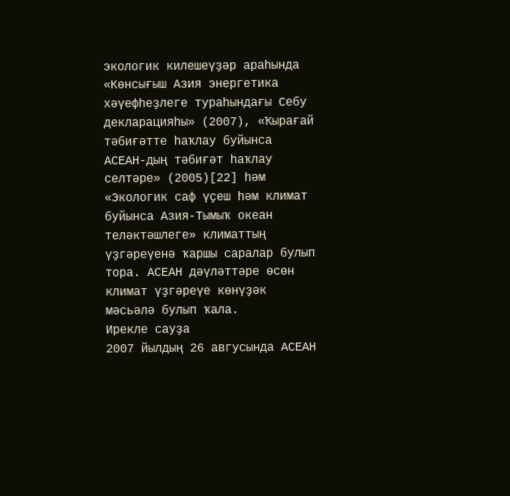экологик килешеүҙәр араһында «Көнсығыш Азия энергетика хәүефһеҙлеге тураһындағы Себу декларацияһы» (2007), «Ҡырағай тәбиғәтте һаҡлау буйынса АСЕАН-дың тәбиғәт һаҡлау селтәре» (2005)[22] һәм «Экологик саф үҫеш һәм климат буйынса Азия-Тымыҡ океан теләктәшлеге» климаттың үҙгәреүенә ҡаршы саралар булып тора. АСЕАН дәүләттәре өсөн климат үҙгәреүе көнүҙәк мәсьәлә булып ҡала.
Ирекле сауҙа
2007 йылдың 26 авгусында АСЕАН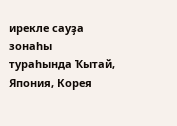ирекле сауҙа зонаһы тураһында Ҡытай, Япония, Корея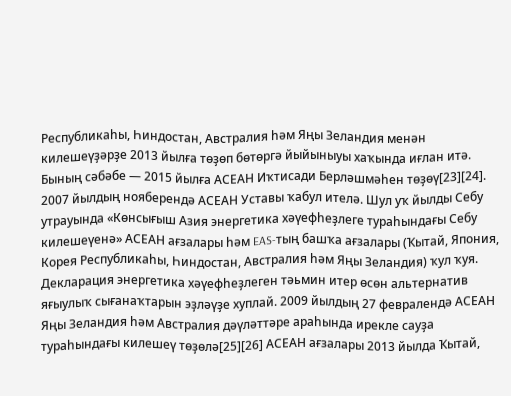Республикаһы, Һиндостан, Австралия һәм Яңы Зеландия менән килешеүҙәрҙе 2013 йылға төҙөп бөтөргә йыйыныуы хаҡында иғлан итә. Бының сәбәбе — 2015 йылға АСЕАН Иҡтисади Берләшмәһен төҙөү[23][24]. 2007 йылдың нояберендә АСЕАН Уставы ҡабул ителә. Шул уҡ йылды Себу утрауында «Көнсығыш Азия энергетика хәүефһеҙлеге тураһындағы Себу килешеүенә» АСЕАН ағзалары һәм EAS-тың башҡа ағзалары (Ҡытай, Япония, Корея Республикаһы, Һиндостан, Австралия һәм Яңы Зеландия) ҡул ҡуя. Декларация энергетика хәүефһеҙлеген тәьмин итер өсөн альтернатив яғыулыҡ сығанаҡтарын эҙләүҙе хуплай. 2009 йылдың 27 февралендә АСЕАН Яңы Зеландия һәм Австралия дәүләттәре араһында ирекле сауҙа тураһындағы килешеү төҙөлә[25][26] АСЕАН ағзалары 2013 йылда Ҡытай,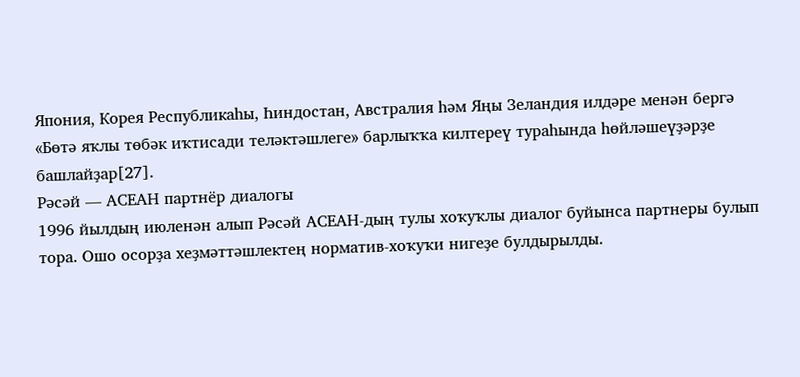Япония, Корея Республикаһы, Һиндостан, Австралия һәм Яңы Зеландия илдәре менән бергә «Бөтә яҡлы төбәк иҡтисади теләктәшлеге» барлыҡҡа килтереү тураһында һөйләшеүҙәрҙе башлайҙар[27].
Рәсәй — АСЕАН партнёр диалогы
1996 йылдың июленән алып Рәсәй АСЕАН-дың тулы хоҡуҡлы диалог буйынса партнеры булып тора. Ошо осорҙа хеҙмәттәшлектең норматив-хоҡуҡи нигеҙе булдырылды.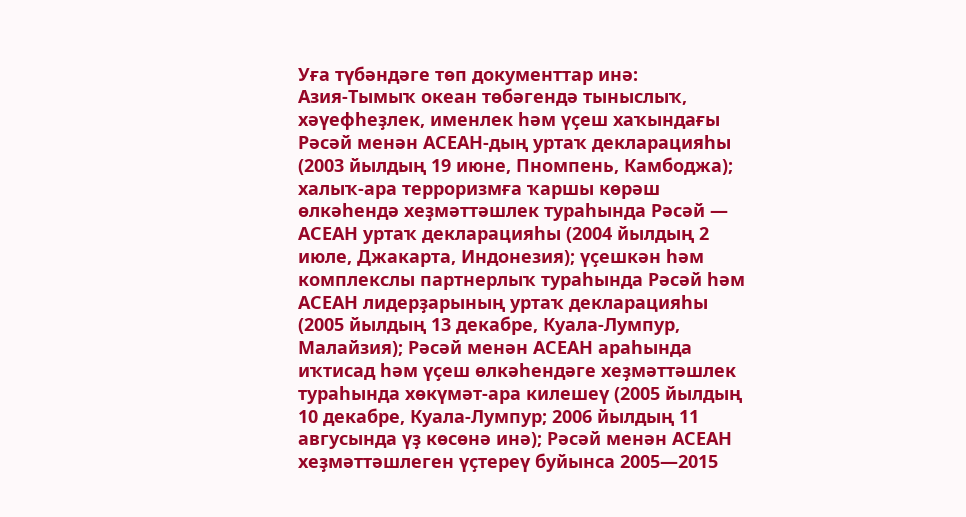Уға түбәндәге төп документтар инә:
Азия-Тымыҡ океан төбәгендә тыныслыҡ, хәүефһеҙлек, именлек һәм үҫеш хаҡындағы Рәсәй менән АСЕАН-дың уртаҡ декларацияһы (2003 йылдың 19 июне, Пномпень, Камбоджа); халыҡ-ара терроризмға ҡаршы көрәш өлкәһендә хеҙмәттәшлек тураһында Рәсәй — АСЕАН уртаҡ декларацияһы (2004 йылдың 2 июле, Джакарта, Индонезия); үҫешкән һәм комплекслы партнерлыҡ тураһында Рәсәй һәм АСЕАН лидерҙарының уртаҡ декларацияһы (2005 йылдың 13 декабре, Куала-Лумпур, Малайзия); Рәсәй менән АСЕАН араһында иҡтисад һәм үҫеш өлкәһендәге хеҙмәттәшлек тураһында хөкүмәт-ара килешеү (2005 йылдың 10 декабре, Куала-Лумпур; 2006 йылдың 11 авгусында үҙ көсөнә инә); Рәсәй менән АСЕАН хеҙмәттәшлеген үҫтереү буйынса 2005—2015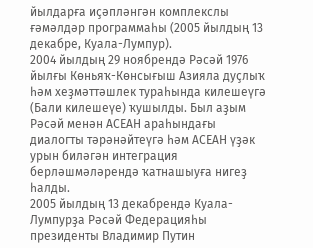йылдарға иҫәпләнгән комплекслы ғәмәлдәр программаһы (2005 йылдың 13 декабре, Куала-Лумпур).
2004 йылдың 29 ноябрендә Рәсәй 1976 йылғы Көньяҡ-Көнсығыш Азияла дуҫлыҡ һәм хеҙмәттәшлек тураһында килешеүгә (Бали килешеүе) ҡушылды. Был аҙым Рәсәй менән АСЕАН араһындағы диалогты тәрәнәйтеүгә һәм АСЕАН үҙәк урын биләгән интеграция берләшмәләрендә ҡатнашыуға нигеҙ һалды.
2005 йылдың 13 декабрендә Куала-Лумпурҙа Рәсәй Федерацияһы президенты Владимир Путин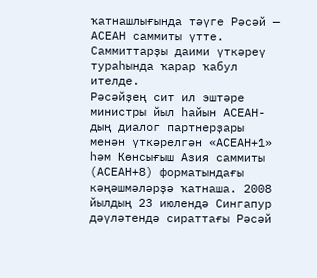ҡатнашлығында тәүге Рәсәй — АСЕАН саммиты үтте. Саммиттарҙы даими үткәреү тураһында ҡарар ҡабул ителде.
Рәсәйҙең сит ил эштәре министры йыл һайын АСЕАН-дың диалог партнерҙары менән үткәрелгән «АСЕАН+1» һәм Көнсығыш Азия саммиты (АСЕАН+8) форматындағы кәңәшмәләрҙә ҡатнаша. 2008 йылдың 23 июлендә Сингапур дәүләтендә сираттағы Рәсәй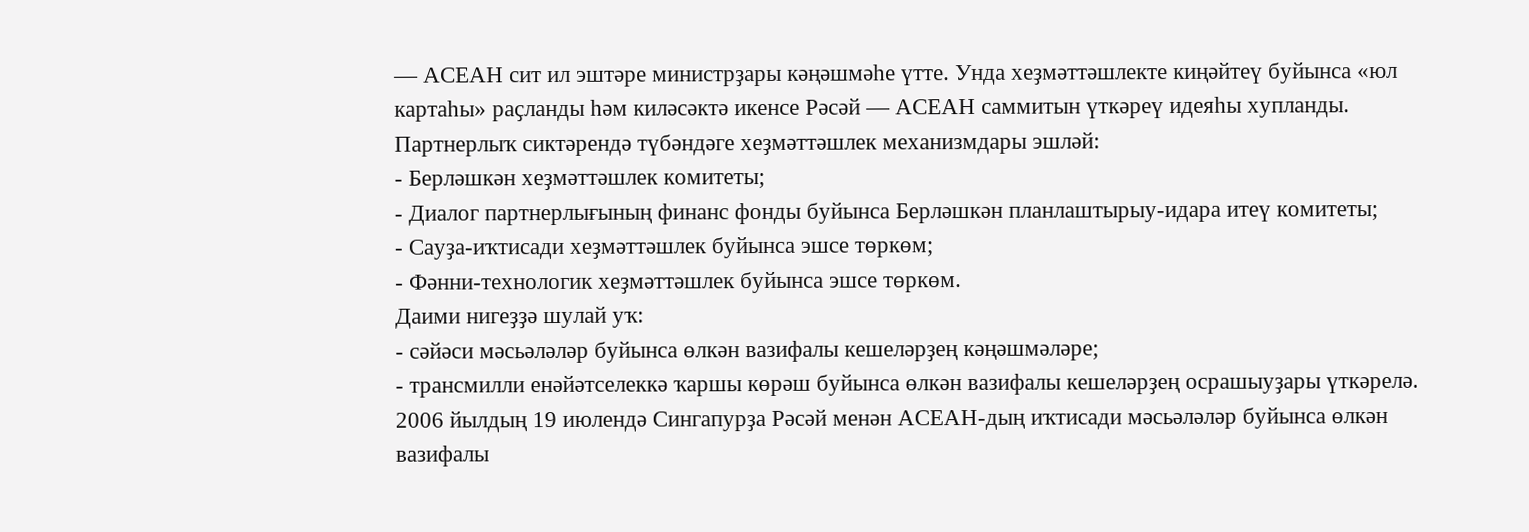— АСЕАН сит ил эштәре министрҙары кәңәшмәһе үтте. Унда хеҙмәттәшлекте киңәйтеү буйынса «юл картаһы» раҫланды һәм киләсәктә икенсе Рәсәй — АСЕАН саммитын үткәреү идеяһы хупланды.
Партнерлыҡ сиктәрендә түбәндәге хеҙмәттәшлек механизмдары эшләй:
- Берләшкән хеҙмәттәшлек комитеты;
- Диалог партнерлығының финанс фонды буйынса Берләшкән планлаштырыу-идара итеү комитеты;
- Сауҙа-иҡтисади хеҙмәттәшлек буйынса эшсе төркөм;
- Фәнни-технологик хеҙмәттәшлек буйынса эшсе төркөм.
Даими нигеҙҙә шулай уҡ:
- сәйәси мәсьәләләр буйынса өлкән вазифалы кешеләрҙең кәңәшмәләре;
- трансмилли енәйәтселеккә ҡаршы көрәш буйынса өлкән вазифалы кешеләрҙең осрашыуҙары үткәрелә.
2006 йылдың 19 июлендә Сингапурҙа Рәсәй менән АСЕАН-дың иҡтисади мәсьәләләр буйынса өлкән вазифалы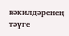вәкилдәренең тәүге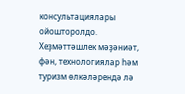консультациялары ойошторолдо.
Хеҙмәттәшлек мәҙәниәт, фән, технологиялар һәм туризм өлкәләрендә лә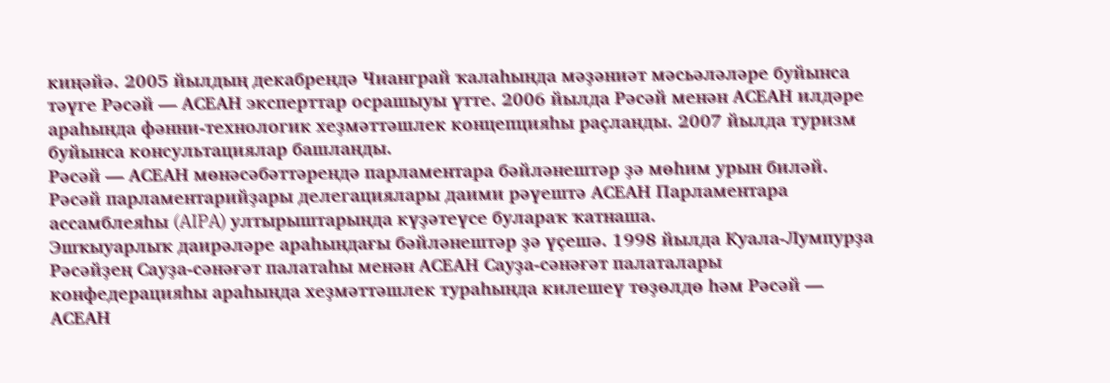киңәйә. 2005 йылдың декабрендә Чианграй ҡалаһында мәҙәниәт мәсьәләләре буйынса тәүге Рәсәй — АСЕАН эксперттар осрашыуы үтте. 2006 йылда Рәсәй менән АСЕАН илдәре араһында фәнни-технологик хеҙмәттәшлек концепцияһы раҫланды. 2007 йылда туризм буйынса консультациялар башланды.
Рәсәй — АСЕАН мөнәсәбәттәрендә парламентара бәйләнештәр ҙә мөһим урын биләй. Рәсәй парламентарийҙары делегациялары даими рәүештә АСЕАН Парламентара ассамблеяһы (AIPA) ултырыштарында күҙәтеүсе булараҡ ҡатнаша.
Эшҡыуарлыҡ даирәләре араһындағы бәйләнештәр ҙә үҫешә. 1998 йылда Куала-Лумпурҙа Рәсәйҙең Сауҙа-сәнәғәт палатаһы менән АСЕАН Сауҙа-сәнәғәт палаталары конфедерацияһы араһында хеҙмәттәшлек тураһында килешеү төҙөлдө һәм Рәсәй — АСЕАН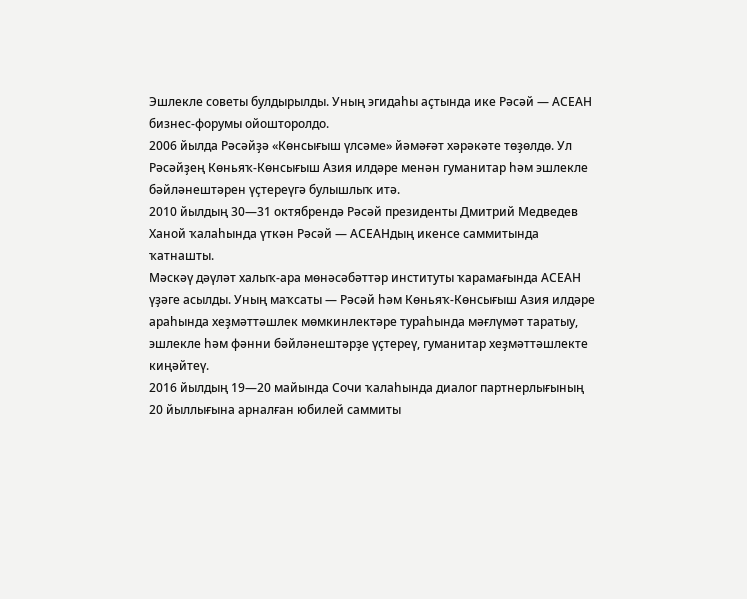Эшлекле советы булдырылды. Уның эгидаһы аҫтында ике Рәсәй — АСЕАН бизнес-форумы ойошторолдо.
2006 йылда Рәсәйҙә «Көнсығыш үлсәме» йәмәғәт хәрәкәте төҙөлдө. Ул Рәсәйҙең Көньяҡ-Көнсығыш Азия илдәре менән гуманитар һәм эшлекле бәйләнештәрен үҫтереүгә булышлыҡ итә.
2010 йылдың 30—31 октябрендә Рәсәй президенты Дмитрий Медведев Ханой ҡалаһында үткән Рәсәй — АСЕАНдың икенсе саммитында ҡатнашты.
Мәскәү дәүләт халыҡ-ара мөнәсәбәттәр институты ҡарамағында АСЕАН үҙәге асылды. Уның маҡсаты — Рәсәй һәм Көньяҡ-Көнсығыш Азия илдәре араһында хеҙмәттәшлек мөмкинлектәре тураһында мәғлүмәт таратыу, эшлекле һәм фәнни бәйләнештәрҙе үҫтереү, гуманитар хеҙмәттәшлекте киңәйтеү.
2016 йылдың 19—20 майында Сочи ҡалаһында диалог партнерлығының 20 йыллығына арналған юбилей саммиты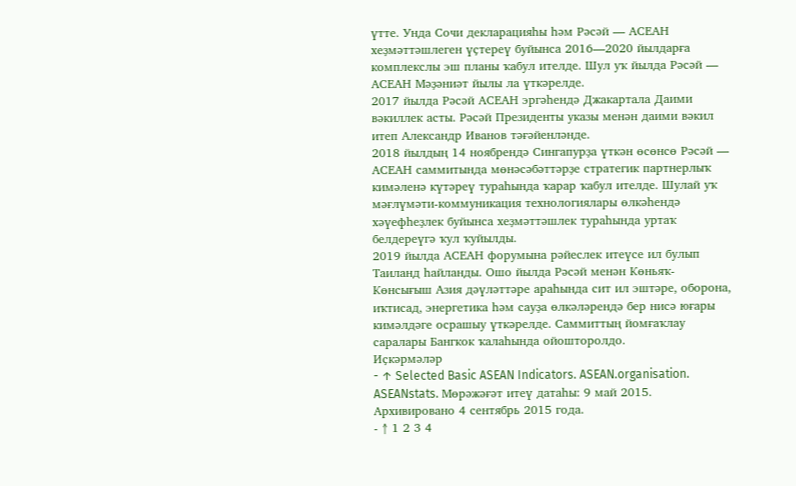үтте. Унда Сочи декларацияһы һәм Рәсәй — АСЕАН хеҙмәттәшлеген үҫтереү буйынса 2016—2020 йылдарға комплекслы эш планы ҡабул ителде. Шул уҡ йылда Рәсәй — АСЕАН Мәҙәниәт йылы ла үткәрелде.
2017 йылда Рәсәй АСЕАН эргәһендә Джакартала Даими вәкиллек асты. Рәсәй Президенты указы менән даими вәкил итеп Александр Иванов тәғәйенләнде.
2018 йылдың 14 ноябрендә Сингапурҙа үткән өсөнсө Рәсәй — АСЕАН саммитында мөнәсәбәттәрҙе стратегик партнерлыҡ кимәленә күтәреү тураһында ҡарар ҡабул ителде. Шулай уҡ мәғлүмәти-коммуникация технологиялары өлкәһендә хәүефһеҙлек буйынса хеҙмәттәшлек тураһында уртаҡ белдереүгә ҡул ҡуйылды.
2019 йылда АСЕАН форумына рәйеслек итеүсе ил булып Таиланд һайланды. Ошо йылда Рәсәй менән Көньяҡ-Көнсығыш Азия дәүләттәре араһында сит ил эштәре, оборона, иҡтисад, энергетика һәм сауҙа өлкәләрендә бер нисә юғары кимәлдәге осрашыу үткәрелде. Саммиттың йомғаҡлау саралары Бангкок ҡалаһында ойошторолдо.
Иҫкәрмәләр
- ↑ Selected Basic ASEAN Indicators. ASEAN.organisation. ASEANstats. Мөрәжәғәт итеү датаһы: 9 май 2015. Архивировано 4 сентябрь 2015 года.
- ↑ 1 2 3 4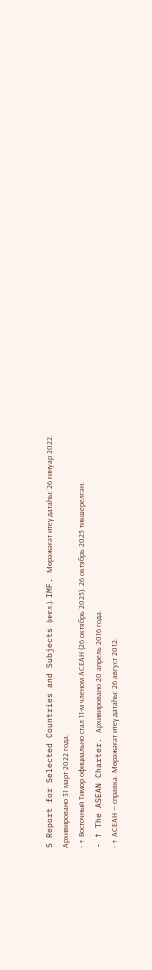5 Report for Selected Countries and Subjects (ингл.). IMF. Мөрәжәғәт итеү датаһы: 26 ғинуар 2022. Архивировано 31 март 2022 года.
- ↑ Восточный Тимор официально стал 11-м членом АСЕАН (26 октябрь 2025). 26 октябрь 2025 тикшерелгән.
- ↑ The ASEAN Charter. Архивировано 20 апрель 2016 года.
- ↑ АСЕАН — справка. Мөрәжәғәт итеү датаһы: 26 август 2012.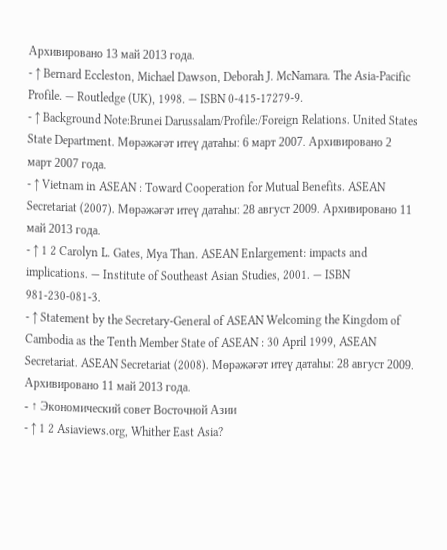Архивировано 13 май 2013 года.
- ↑ Bernard Eccleston, Michael Dawson, Deborah J. McNamara. The Asia-Pacific Profile. — Routledge (UK), 1998. — ISBN 0-415-17279-9.
- ↑ Background Note:Brunei Darussalam/Profile:/Foreign Relations. United States State Department. Мөрәжәғәт итеү датаһы: 6 март 2007. Архивировано 2 март 2007 года.
- ↑ Vietnam in ASEAN : Toward Cooperation for Mutual Benefits. ASEAN Secretariat (2007). Мөрәжәғәт итеү датаһы: 28 август 2009. Архивировано 11 май 2013 года.
- ↑ 1 2 Carolyn L. Gates, Mya Than. ASEAN Enlargement: impacts and implications. — Institute of Southeast Asian Studies, 2001. — ISBN 981-230-081-3.
- ↑ Statement by the Secretary-General of ASEAN Welcoming the Kingdom of Cambodia as the Tenth Member State of ASEAN : 30 April 1999, ASEAN Secretariat. ASEAN Secretariat (2008). Мөрәжәғәт итеү датаһы: 28 август 2009. Архивировано 11 май 2013 года.
- ↑ Экономический совет Восточной Азии
- ↑ 1 2 Asiaviews.org, Whither East Asia?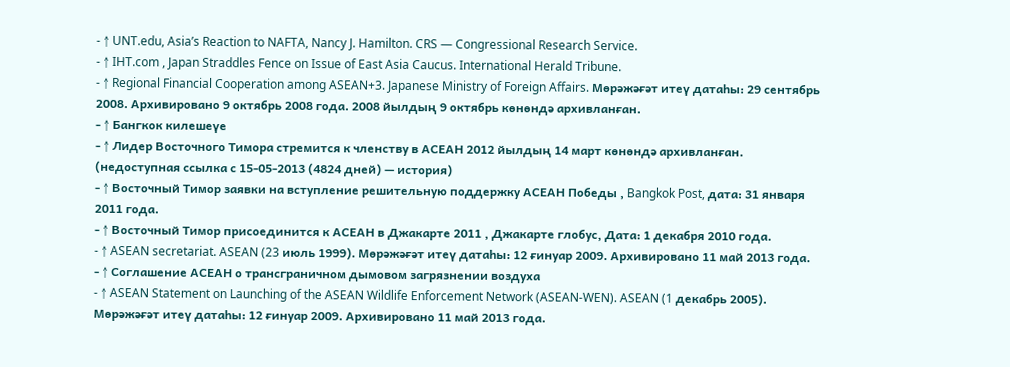- ↑ UNT.edu, Asia’s Reaction to NAFTA, Nancy J. Hamilton. CRS — Congressional Research Service.
- ↑ IHT.com , Japan Straddles Fence on Issue of East Asia Caucus. International Herald Tribune.
- ↑ Regional Financial Cooperation among ASEAN+3. Japanese Ministry of Foreign Affairs. Мөрәжәғәт итеү датаһы: 29 сентябрь 2008. Архивировано 9 октябрь 2008 года. 2008 йылдың 9 октябрь көнөндә архивланған.
- ↑ Бангкок килешеүе
- ↑ Лидер Восточного Тимора стремится к членству в АСЕАН 2012 йылдың 14 март көнөндә архивланған. (недоступная ссылка с 15-05-2013 (4824 дней) — история)
- ↑ Восточный Тимор заявки на вступление решительную поддержку АСЕАН Победы , Bangkok Post, дата: 31 января 2011 года.
- ↑ Восточный Тимор присоединится к АСЕАН в Джакарте 2011 , Джакарте глобус, Дата: 1 декабря 2010 года.
- ↑ ASEAN secretariat. ASEAN (23 июль 1999). Мөрәжәғәт итеү датаһы: 12 ғинуар 2009. Архивировано 11 май 2013 года.
- ↑ Соглашение АСЕАН о трансграничном дымовом загрязнении воздуха
- ↑ ASEAN Statement on Launching of the ASEAN Wildlife Enforcement Network (ASEAN-WEN). ASEAN (1 декабрь 2005). Мөрәжәғәт итеү датаһы: 12 ғинуар 2009. Архивировано 11 май 2013 года.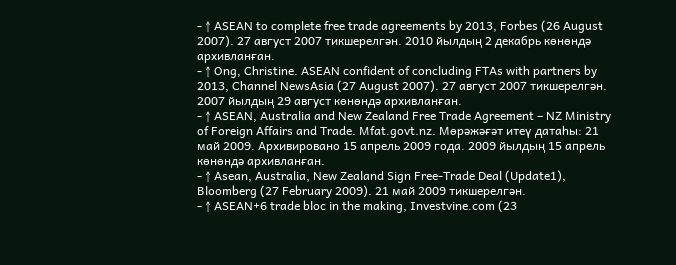- ↑ ASEAN to complete free trade agreements by 2013, Forbes (26 August 2007). 27 август 2007 тикшерелгән. 2010 йылдың 2 декабрь көнөндә архивланған.
- ↑ Ong, Christine. ASEAN confident of concluding FTAs with partners by 2013, Channel NewsAsia (27 August 2007). 27 август 2007 тикшерелгән. 2007 йылдың 29 август көнөндә архивланған.
- ↑ ASEAN, Australia and New Zealand Free Trade Agreement – NZ Ministry of Foreign Affairs and Trade. Mfat.govt.nz. Мөрәжәғәт итеү датаһы: 21 май 2009. Архивировано 15 апрель 2009 года. 2009 йылдың 15 апрель көнөндә архивланған.
- ↑ Asean, Australia, New Zealand Sign Free-Trade Deal (Update1), Bloomberg (27 February 2009). 21 май 2009 тикшерелгән.
- ↑ ASEAN+6 trade bloc in the making, Investvine.com (23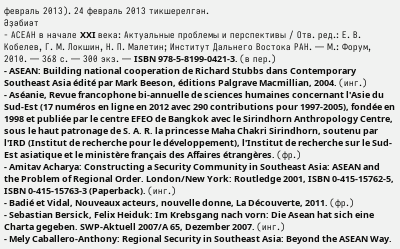февраль 2013). 24 февраль 2013 тикшерелгән.
Әҙәбиәт
- АСЕАН в начале XXI века: Актуальные проблемы и перспективы / Отв. ред.: Е. В. Кобелев, Г. М. Локшин, Н. П. Малетин; Институт Дальнего Востока РАН. — М.: Форум, 2010. — 368 с. — 300 экз. — ISBN 978-5-8199-0421-3. (в пер.)
- ASEAN: Building national cooperation de Richard Stubbs dans Contemporary Southeast Asia édité par Mark Beeson, éditions Palgrave Macmillian, 2004. (инг.)
- Aséanie, Revue francophone bi-annuelle de sciences humaines concernant l'Asie du Sud-Est (17 numéros en ligne en 2012 avec 290 contributions pour 1997-2005), fondée en 1998 et publiée par le centre EFEO de Bangkok avec le Sirindhorn Anthropology Centre, sous le haut patronage de S. A. R. la princesse Maha Chakri Sirindhorn, soutenu par l'IRD (Institut de recherche pour le développement), l'Institut de recherche sur le Sud-Est asiatique et le ministère français des Affaires étrangères. (фр.)
- Amitav Acharya: Constructing a Security Community in Southeast Asia: ASEAN and the Problem of Regional Order. London/New York: Routledge 2001, ISBN 0-415-15762-5, ISBN 0-415-15763-3 (Paperback). (инг.)
- Badié et Vidal, Nouveaux acteurs, nouvelle donne, La Découverte, 2011. (фр.)
- Sebastian Bersick, Felix Heiduk: Im Krebsgang nach vorn: Die Asean hat sich eine Charta gegeben. SWP-Aktuell 2007/A 65, Dezember 2007. (инг.)
- Mely Caballero-Anthony: Regional Security in Southeast Asia: Beyond the ASEAN Way.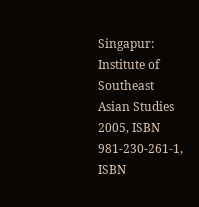Singapur: Institute of Southeast Asian Studies 2005, ISBN 981-230-261-1, ISBN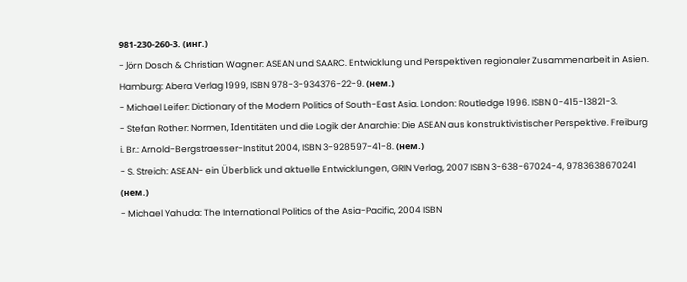981-230-260-3. (инг.)
- Jörn Dosch & Christian Wagner: ASEAN und SAARC. Entwicklung und Perspektiven regionaler Zusammenarbeit in Asien. Hamburg: Abera Verlag 1999, ISBN 978-3-934376-22-9. (нем.)
- Michael Leifer: Dictionary of the Modern Politics of South-East Asia. London: Routledge 1996. ISBN 0-415-13821-3.
- Stefan Rother: Normen, Identitäten und die Logik der Anarchie: Die ASEAN aus konstruktivistischer Perspektive. Freiburg i. Br.: Arnold-Bergstraesser-Institut 2004, ISBN 3-928597-41-8. (нем.)
- S. Streich: ASEAN- ein Überblick und aktuelle Entwicklungen, GRIN Verlag, 2007 ISBN 3-638-67024-4, 9783638670241 (нем.)
- Michael Yahuda: The International Politics of the Asia-Pacific, 2004 ISBN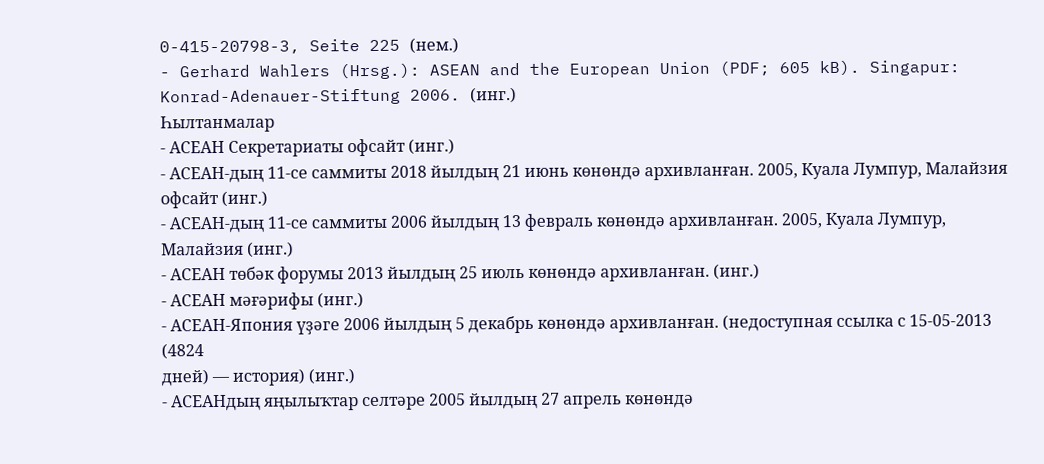0-415-20798-3, Seite 225 (нем.)
- Gerhard Wahlers (Hrsg.): ASEAN and the European Union (PDF; 605 kB). Singapur: Konrad-Adenauer-Stiftung 2006. (инг.)
Һылтанмалар
- АСЕАН Секретариаты офсайт (инг.)
- АСЕАН-дың 11-се саммиты 2018 йылдың 21 июнь көнөндә архивланған. 2005, Куала Лумпур, Малайзия офсайт (инг.)
- АСЕАН-дың 11-се саммиты 2006 йылдың 13 февраль көнөндә архивланған. 2005, Куала Лумпур, Малайзия (инг.)
- АСЕАН төбәк форумы 2013 йылдың 25 июль көнөндә архивланған. (инг.)
- АСЕАН мәғәрифы (инг.)
- АСЕАН-Япония үҙәге 2006 йылдың 5 декабрь көнөндә архивланған. (недоступная ссылка с 15-05-2013 (4824
дней) — история) (инг.)
- АСЕАНдың яңылыҡтар селтәре 2005 йылдың 27 апрель көнөндә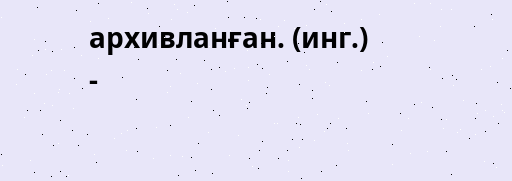архивланған. (инг.)
-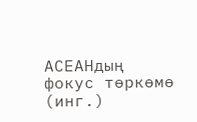АСЕАНдың фокус төркөмө (инг.)